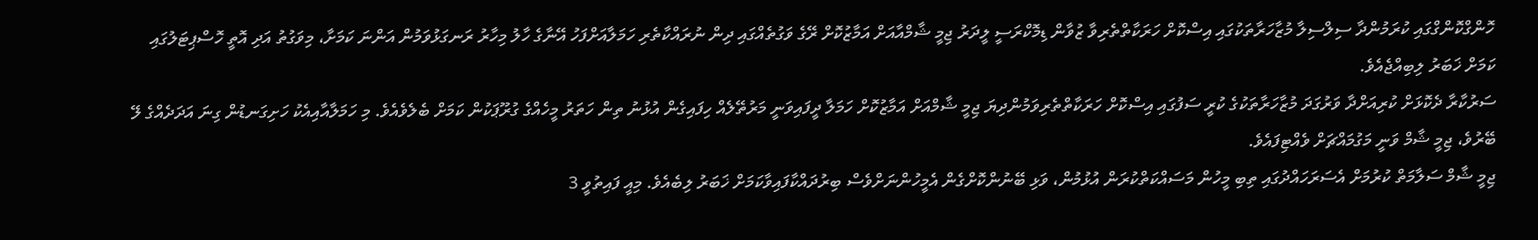ހޮންގްކޮންގްގައި ކުރަމުންދާ ސިލްސިލާ މުޒާހަރާތަކުގައި އިސްކޮށް ހަރަކާތްތެރިވާ ޒުވާން ޑިމޮކްރަސީ ލީދަރު ޖިމީ ޝާމްއާއަށް އަމާޒުކޮށް ރޭގެ ވަގުތެއްގައި ދިން ނުރައްކާތެރި ހަމަލާއަށްފަހު އޭނާގެ ހާލު މިހާރު ރަނގަޅުވަމުން އަންނަ ކަމަށާ، މިވަގުތު އަދި އޮތީ ހޮސްޕިޓަލުގައި ކަމަށް ޚަބަރު ލިބިއްޖެއެވެ.
ސަރުކާރާ ދެކޮޅަށް ކުރިއަށްދާ ވަރުގަދަ މުޒާހަރާތަކުގެ ކުރީ ސަފުގައި އިސްކޮށް ހަރަކާތްތެރިވަމުންދިޔަ ޖިމީ ޝާމްއަށް އަމާޒުކޮށް ހަމަލާ ދީފައިވަނީ މަރުތޭލެއް ހިފައިގެން އުޅުނު ތިން ހަތަރު މީހެއްގެ ގުރޫޕަކުން ކަމަށް ބެލެވެއެވެ. މި ހަމަލާއާއިއެކު ހަށިގަނޑުން ގިނަ އަދަދެއްގެ ލޭ ބޭރުވެ، ޖިމީ ޝާމް ވަނީ މަގުމައްޗަށް ވެއްޓިފައެވެ.
ޖިމީ ޝާމް ސަލާމަތް ކުރުމަށް އެސަރަހައްދުގައި ތިބި މީހުން މަސައްކަތްކުރަން އުޅުމުން، ވަޅި ބޭނުންކޮށްގެން އެމީހުންނަށްވެސް ބިރުދައްކާފައިވާކަމަށް ޚަބަރު ލިބެއެވެ. މިއީ ފައިތުވީ 3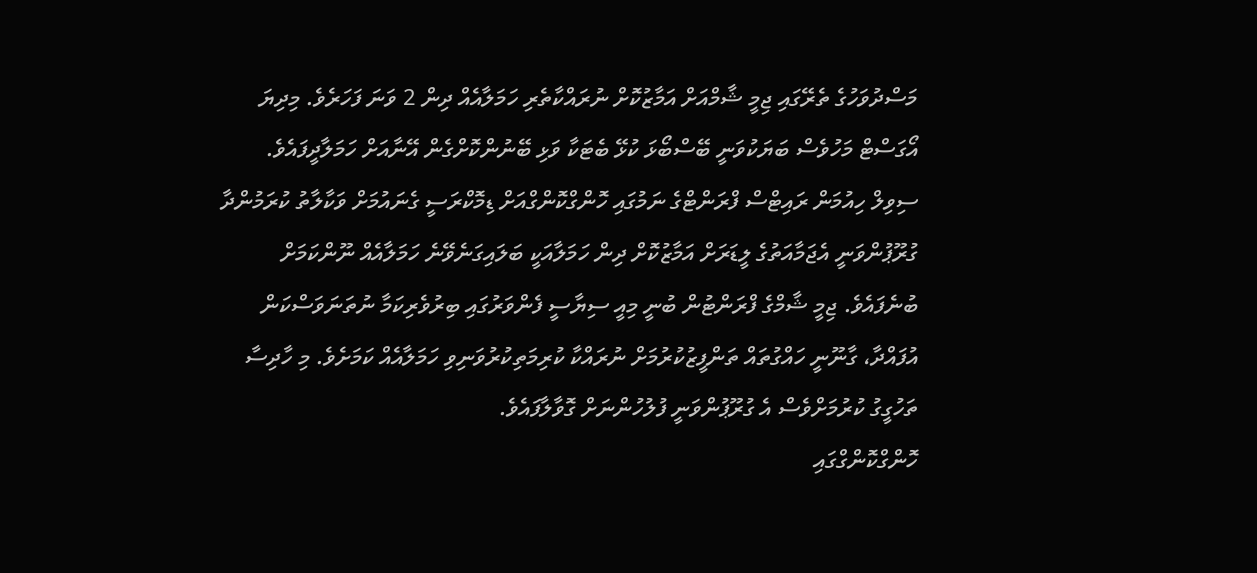މަސްދުވަހުގެ ތެރޭގައި ޖިމީ ޝާމްއަށް އަމާޒުކޮށް ނުރައްކާތެރި ހަމަލާއެއް ދިން 2 ވަނަ ފަހަރެވެ. މިދިޔަ އޯގަސްޓް މަހުވެސް ބަޔަކުވަނީ ބޭސްބޯޅަ ކުޅޭ ބެޓަކާ ވަޅި ބޭނުންކޮށްގެން އޭނާއަށް ހަމަލާދީފައެވެ.
ސިވިލް ހިއުމަން ރައިޓްސް ފްރަންޓްގެ ނަމުގައި ހޮންގްކޮންގްއަށް ޑިމޮކްރަސީ ގެނައުމަށް ވަކާލާތު ކުރަމުންދާ ގުރޫޕުންވަނީ އެޖަމާއަތުގެ ލީޑަރަށް އަމާޒުކޮށް ދިން ހަމަލާއަކީ ބަލައިގަނެވޭނެ ހަމަލާއެއް ނޫންކަމަށް ބުނެފައެވެ. ޖިމީ ޝާމްގެ ފްރަންޓުން ބުނީ މިއީ ސިޔާސީ ފެންވަރުގައި ބިރުވެރިކަމާ ނުތަނަވަސްކަން އުފައްދާ، ގާނޫނީ ހައްގުތައް ތަންފީޒުކުރުމަށް ނުރައްކާ ކުރިމަތިކުރުވަނިވި ހަމަލާއެއް ކަމަށެވެ. މި ހާދިސާ ތަހުގީގު ކުރުމަށްވެސް އެ ގުރޫޕުންވަނީ ފުލުހުންނަށް ގޮވާލާފައެވެ.
ހޮންގްކޮންގްގައި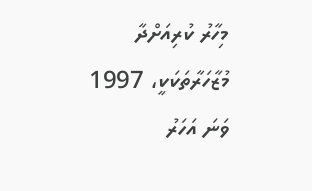މިހާރު ކުރިއަށްދާ މުޒާހަރާތަކަކީ، 1997 ވަނަ އަހަރު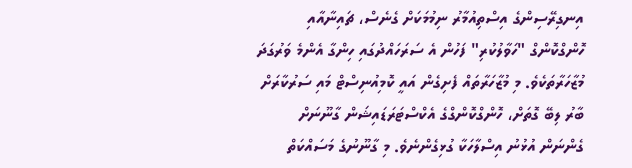އިނގިރޭސިންގެ އިސްތިއުމާރު ނިމުމަކަށް ގެނެސް، ޗައިނާއާއި ހޮންގްކޮންގް "ހަވާލުކުރި" ފަހުން އެ ސަރަހައްދުގައި ހިންގާ އެންމެ ވަރުގަދަ މުޒާހަރާތަކެވެ. މި މުޒާހަރާތައް ފެށިގެން އައީ ކޮމިއުނިސްޓް މައި ސަރުކާރަށް ބާރު ލިބޭ ގޮތަށް، ހޮންގްކޮންގްގެ އެކްސްޓަރަޑައިޝަން ގާނޫނަށް ގެންނަން އުޅުނު އިސްލާހަކާ ގުޅިގެންނެވެ. މި ގާނޫނުގެ މަސައްކަތް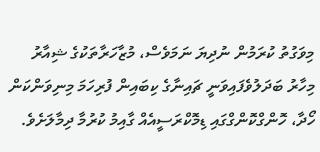މިވަގުތު ކުރަމުން ނުދިޔަ ނަމަވެސް، މުޒާހަރާތަކުގެ ޝިއާރު މިހާރު ބަދަލުވެފައިވަނީ ޗައިނާގެ ކިބައިން ފުރިހަމަ މިނިވަންކަން ހޯދާ، ހޮންގްކޮންގްގައި ޑިމޮކްރަސީއެއް ގާއިމު ކުރުމާ ދިމާލަށެވެ.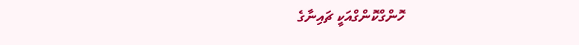ހޮންގްކޮންގްއަކީ ޗައިނާގެ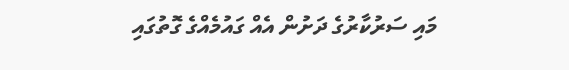މައި ސަރުކާރުގެ ދަށުން އެއް ގައުމެއްގެ ގޮތުގައި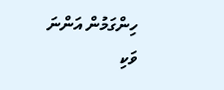ހިންގަމުން އަންނަ ވަކި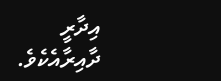އިދާރީ ދާއިރާއެކެވެ.